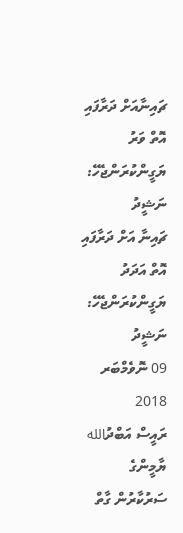ޗައިނާއަށް ދަރާފައި އޮތް ވަރު ޔަގީންކުރަންޖެހޭ: ނަޝީދު
ޗައިނާ އަށް ދަރާފައި އޮތް އަދަދު ޔަގީންކުރަންޖެހޭ: ނަޝީދު
09 ނޮވެމްބަރ 2018
ރައީސް އަބްދުالله ޔާމީންގެ ސަރުކާރުން ގާތް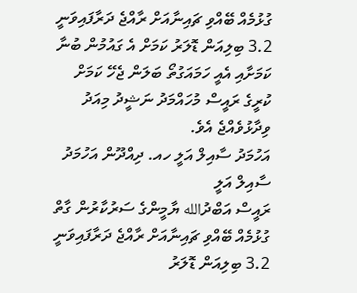ގުޅުމެއް ބޭއްވި ޗައިނާއަށް ރާއްޖެ ދަރާފައިވަނީ 3.2 ބިލިއަން ޑޮލަރު ކަމަށް އެ ގައުމުން ބުނާ ކަމަށާއި އެއީ ހަމައަގުތޯ ބަލަން ޖެހޭ ކަމަށް ކުރީގެ ރައީސް މުހައްމަދު ނަޝީދު މިއަދު ވިދާޅުވެއްޖެ އެވެ.
އަހުމަދު ސާއިލް އަލީ ހއ. ދިއްދޫން އަހުމަދު ސާއިލް އަލީ
ރައީސް އަބްދުالله ޔާމީންގެ ސަރުކާރުން ގާތް ގުޅުމެއް ބޭއްވި ޗައިނާއަށް ރާއްޖެ ދަރާފައިވަނީ 3.2 ބިލިއަން ޑޮލަރު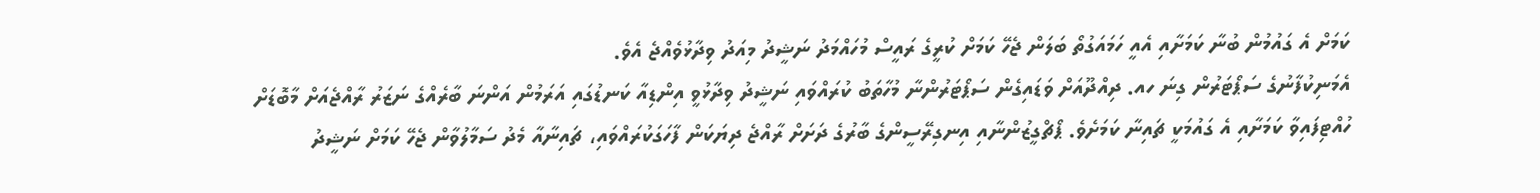ކަމަށް އެ ގައުމުން ބުނާ ކަމަށާއި އެއީ ހަމައަގުތޯ ބަލަން ޖެހޭ ކަމަށް ކުރީގެ ރައީސް މުހައްމަދު ނަޝީދު މިއަދު ވިދާޅުވެއްޖެ އެވެ.
އެމަނިކުފާނުގެ ސަޕޯޓަރުން ގިނަ ހއ. ދިއްދޫއަށް ވަޑައިގެން ސަޕޯޓަރުންނާ މުހާތަބު ކުރައްވައި ނަޝީދު ވިދާޅުވީ އިންޑިއާ ކަނޑުގައި އަރަމުން އަންނަ ބާރެއްގެ ނަޒަރު ރާއްޖެއަށް މާބޮޑަށް ހުއްޓިފައިވާ ކަމަށާއި އެ ގައުމަކީ ޗައިނާ ކަމަށެވެ. ޕޯޗްގީޒުންނާއި އިނގިރޭސީންގެ ބާރުގެ ދަށަށް ރާއްޖެ ދިޔަކަން ފާހަގަކުރައްވައި، ޗައިނާއާ މެދު ސަމާލުވާން ޖެހޭ ކަމަށް ނަޝީދު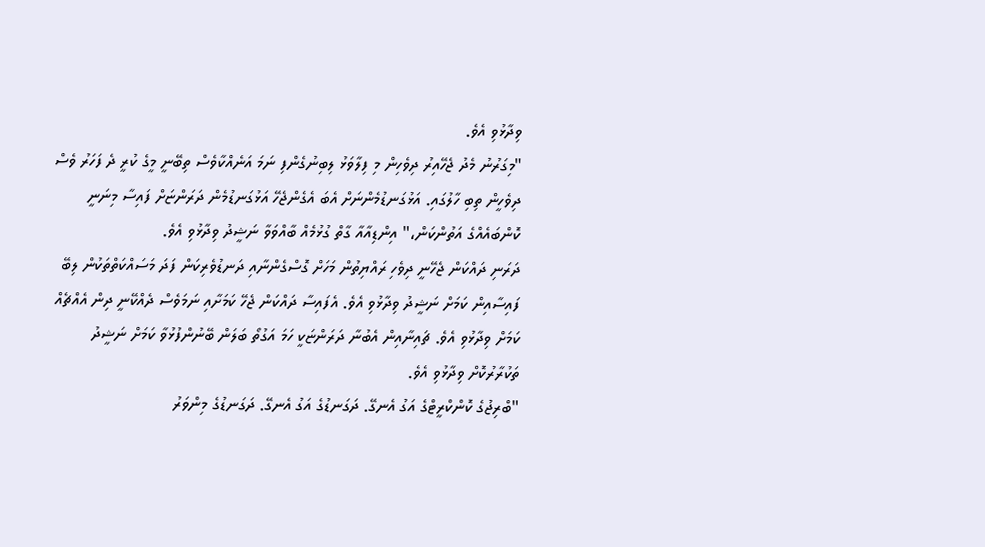ވިދާޅުވި އެވެ.
"މިގަރުނު މެދު ޖެހޭއިރު ދިވެހިން މި ފިލާވަޅު ލިބިނުގެންފި ނަމަ އަނެއްކާވެސް ތިބޭނީ މީގެ ކުރީ ދެ ފަހަރު ވެސް ދިވެހީން ތިބި ހާލުގައި. އަޅުގަނޑުމެންނަށް އެބަ އެގެންޖެހޭ އަޅުގަނޑުމެން ދަރަންޏަށް ފައިސާ މިނަނީ ކޮންބައެއްގެ އަތުންކަން،" އިންޑިއާއާ ގާތް ގުޅުމެއް ބާއްވަވާ ނަޝީދު ވިދާޅުވި އެވެ.
ދަރަނި ދައްކަން ޖެހޭނީ ދިވެހި ރައްޔިތުން މަހަށް ގޮސްގެންނާއި ދަނޑުވެރިކަން ފަދަ މަސައްކަތްތަކުން ލިބޭ ފައިސާއިން ކަމަށް ނަޝީދު ވިދާޅުވި އެވެ. އެފައިސާ ދައްކަން ޖެހޭ ކަމަށާއި ނަމަވެސް ދެއްކޭނީ ދިން އެއްޗެއް ކަމަށް ވިދާޅުވި އެވެ. ޗައިނާއިން އެބުނާ ދަރަންޏަކީ ހަމަ އަގުތޯ ބަލަން ބޭނުންފުޅުވާ ކަމަށް ނަޝީދު ތަކުރާރުކޮށް ވިދާޅުވި އެވެ.
"ބްރިޖުގެ ކޮންކްރީޓްގެ އަގު އެނގޭ. ދަގަނޑުގެ އަގު އެނގޭ. ދަގަނޑުގެ މިންވަރު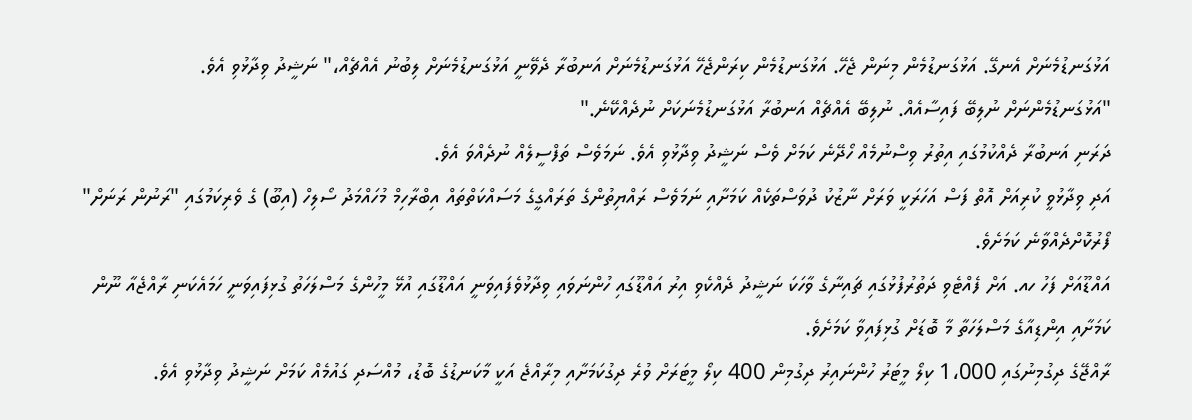އަޅުގަނޑުމެނަށް އެނގޭ. އަޅުގަނޑުމެން މިނަން ޖެހޭ. އަޅުގަނޑުމެން ކިރަންޖެހޭ އަޅުގަނޑުމެނަށް އަނބުރާ ދެވޭނީ އަޅުގަނޑުމެނަށް ލިބުނު އެއްޗެއް،" ނަޝީދު ވިދާޅުވި އެވެ.
"އަޅުގަނޑުމެންނަށް ނުލިބޭ ފައިސާއެއް. ނުލިބޭ އެއްޗެއް އަނބުރާ އަޅުގަނޑުމެނަކަށް ނުދެއްކޭނެ."
ދަރަނި އަނބުރާ ދެއްކުމުގައި އިތުރު ވިސްނުމެއް ހޯދޭނެ ކަމަށް ވެސް ނަޝީދު ވިދާޅުވި އެވެ. ނަމަވެސް ތަފްސީލެއް ނުދެއްވަ އެވެ.
އަދި ވިދާޅުވީ ކުރިއަށް އޮތް ފަސް އަހަރަކީ ވަރަށް ނާޒުކު ދުވަސްތަކެއް ކަމަށާއި ނަމަވެސް ރައްޔިތުންގެ ތަރައްގީގެ މަސައްކަތްތައް އިބްރާހިމް މުހައްމަދު ސޯލިހް (އިބޫ) ގެ ވެރިކަމުގައި "ރަނުން ރަނަށް" ފޯރުކޮށްދެއްވާނެ ކަމަށެވެ.
އައްޑޫއަށް ފަހު ހއ. އަށް ފެއްޓެވި ދަތުރުފުޅުގައި ޗައިނާގެ ވާހަކަ ނަޝީދު ދެއްކެވި އިރު އައްޑޫގައި ހުންނަވައި ވިދާޅުވެފައިވަނީ އައްޑޫގައި އުޅޭ މީހުންގެ މަސްލަހަތު ގުޅިފައިވަނީ ހަމައެކަނި ރާއްޖެއާ ނޫން ކަމަށާއި އިންޑިއާގެ މަސްލަހަތާ މާ ބޮޑަށް ގުޅިފައިވާ ކަމަށެވެ.
ރާއްޖޭގެ ދިގުމިނުގައި 1،000 ކިލޯ މީޓަރު ހުންނައިރު ދިގުމިން 400 ކިލޯ މީޓަރަށް ވުރެ ދިގުކަމަށާއި މިރާއްޖެ އަކީ މާކަނޑުގެ ބޮޑު، މުއްސަދި ގައުމެއް ކަމަށް ނަޝީދު ވިދާޅުވި އެވެ.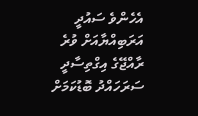އެހެންވެ ސައުދީ އަރަބިއްޔާއަށް ވުރެ ރާއްޖޭގެ އިގްތިސާދީ ސަރަހައްދު ބޮޑުކަމަށް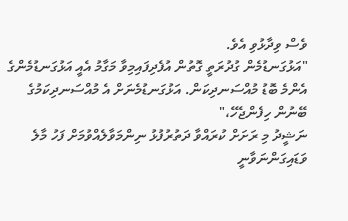ވެސް ވިދާޅުވި އެވެ.
"އަޅުގަނޑުމެން ގުދުރަތީ ގޮތުން އުފެދިފައިމިވާ މަގާމު އެއީ އަޅުގަނޑުމެންގެ އެންމެ ބޮޑު މުއްސަނދިކަން. އަޅުގަނޑުމެނަށް އެ މުއްސަނދިކަމުގެ ބޭނުން ހިފެންޖެހޭ،"
ނަޝީދު މި ރަށަށް ކުރައްވާ ދަތުރުފުޅު ނިންމަވާލެއްވުމަށް ފަހު މާލެ ވަޑައިގަންނަވާނީ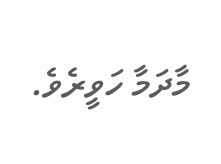މާދަމާ ހަވީރެވެ.